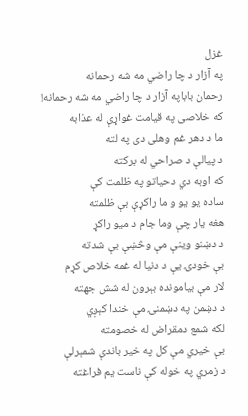غزل
په آزار د چا راضي مه شه رحمانه
رحمان باباپه آزار د چا راضي مه شه رحمانه!
که خلاصی په قيامت غواړې له عذابه
ما د دهر غم وهلی دی په لته
د پيالې د صراحي له برکته
که اوبه دي دحياتو په ظلمت کې
ساده يو يو و ما راکړې بې ظلمته
هغه يار چې وما جام د ميو راکړ
د دښنو وينې مې وڅښې بې شدته
بې خودۍ يې د دنيا له غمه خلاص کړم
لار مې بيامونده بېرون له شش جهته
د دښمن په دښمنۍ مې خندا کېږي
لکه شمع دمقراض له خصومته
بې خيري مې کل په خير باندې شمېرلې
د زمري په خوله کې ناست يم فراغته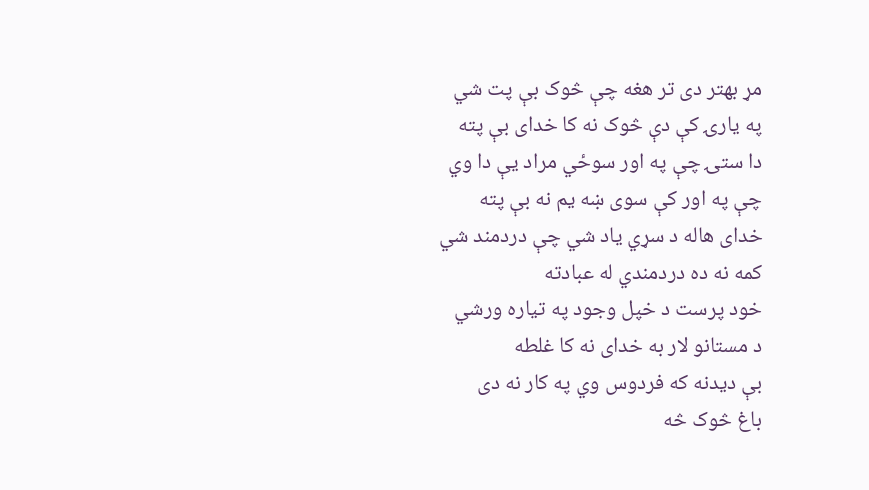مړ بهتر دی تر هغه چې څوک بې پت شي
په يارۍ کې دې څوک نه کا خدای بې پته
دا ستۍ چې په اور سوځي مراد يې دا وي
چې په اور کې سوی ښه يم نه بې پته
خدای هاله د سړي ياد شي چې دردمند شي
کمه نه ده دردمندي له عبادته
خود پرست د خپل وجود په تياره ورشي
د مستانو لار به خدای نه کا غلطه
بې ديدنه که فردوس وي په کار نه دی
باغ څوک څه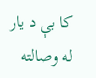کا بې د يار له وصالته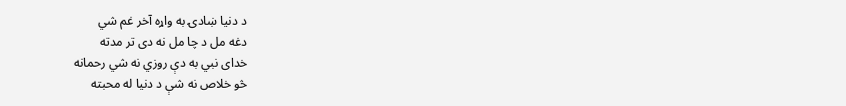د دنيا ښادۍ به واړه آخر غم شي
دغه مل د چا مل نه دی تر مدته
خدای نبي به دې روزي نه شي رحمانه
څو خلاص نه شې د دنيا له محبته